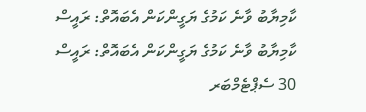ކާމިޔާބު ވާނެ ކަމުގެ ޔަގީންކަން އެބައޮތް: ރައީސް
ކާމިޔާބު ވާނެ ކަމުގެ ޔަގީންކަން އެބައޮތް: ރައީސް
30 ސެޕްޓެމްބަރ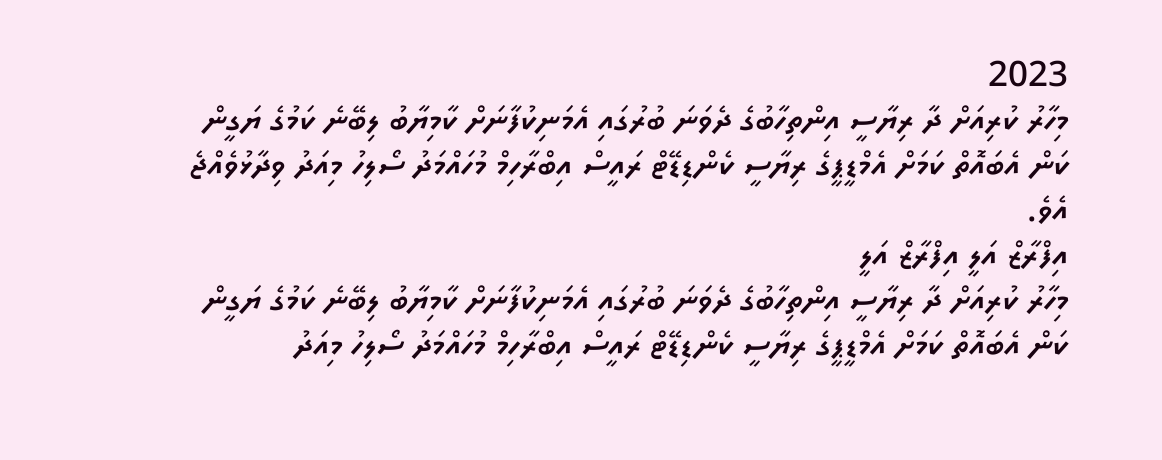2023
މިހާރު ކުރިއަށް ދާ ރިޔާސީ އިންތިހާބުގެ ދެވަނަ ބުރުގައި އެމަނިކުފާނަށް ކާމިޔާބު ލިބޭނެ ކަމުގެ ޔަގީން ކަން އެބައޮތް ކަމަށް އެމްޑީޕީގެ ރިޔާސީ ކެންޑިޑޭޓް ރައީސް އިބްރާހިމް މުހައްމަދު ސޯލިހު މިއަދު ވިދާޅުވެއްޖެ އެވެ.
އިފްރާޒް އަލީ އިފްރާޒް އަލީ
މިހާރު ކުރިއަށް ދާ ރިޔާސީ އިންތިހާބުގެ ދެވަނަ ބުރުގައި އެމަނިކުފާނަށް ކާމިޔާބު ލިބޭނެ ކަމުގެ ޔަގީން ކަން އެބައޮތް ކަމަށް އެމްޑީޕީގެ ރިޔާސީ ކެންޑިޑޭޓް ރައީސް އިބްރާހިމް މުހައްމަދު ސޯލިހު މިއަދު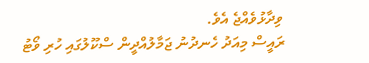ވިދާޅުވެއްޖެ އެވެ.
ރައީސް މިއަދު ހެނދުނު ޖަމާލުއްދީން ސްކޫލުގައި ހުރި ވޯޓު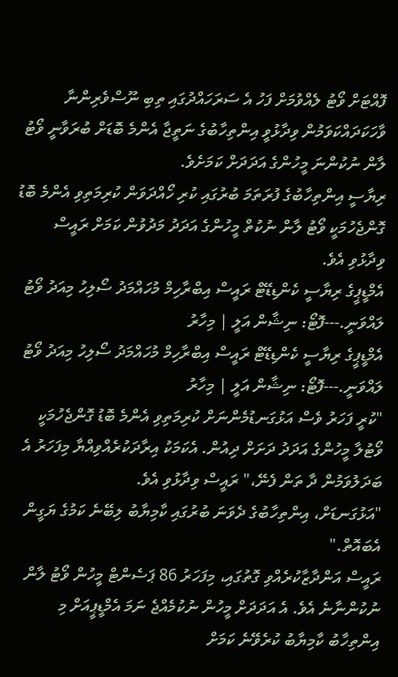ފޮއްޓަށް ވޯޓު ލެއްވުމަށް ފަހު އެ ސަރަހައްދުގައި ތިބި ނޫސްވެރިންނާ ވާހަކަދައްކަވަމުން ވިދާޅުވީ އިންތިހާބުގެ ނަތީޖާ އެންމެ ބޮޑަށް ބުރަވާނީ ވޯޓު ލާން ނުކުންނަ މީހުންގެ އަދަދަށް ކަމަށެވެ.
ރިޔާސީ އިންތިހާބުގެ ފުރަތަމަ ބުރުގައި ކުރި ހޯއްދަވަން ކުރިމަތިވި އެންމެ ބޮޑު ގޮންޖެހުމަކީ ވޯޓު ލާން ނުކުތް މީހުންގެ އަދަދު މަދުވުން ކަމަށް ރައީސް ވިދާޅުވި އެވެ.
އެމްޑީޕީގެ ރިޔާސީ ކެންޑިޑޭޓް ރައީސް އިބްރާހިމް މުހައްމަދު ސޯލިހު މިއަދު ވޯޓު ލައްވަނީ.---ފޮޓޯ: ނިޝާން އަލީ | މިހާރު
އެމްޑީޕީގެ ރިޔާސީ ކެންޑިޑޭޓް ރައީސް އިބްރާހިމް މުހައްމަދު ސޯލިހު މިއަދު ވޯޓު ލައްވަނީ.---ފޮޓޯ: ނިޝާން އަލީ | މިހާރު
"ކުރީ ފަހަރު ވެސް އަޅުގަނޑުމެންނަށް ކުރިމަތިވި އެންމެ ބޮޑު ގޮންޖެހުމަކީ ވޯޓުލާ މީހުންގެ އަދަދު ދަށަށް ދިއުން. އެކަމަކު އިރާދަކުރެއްވިއްޔާ މިފަހަރު އެ ބަދަލުވަމުން ދާ ތަން ފެނޭ،" ރައީސް ވިދާޅުވި އެވެ.
"އަޅުގަނޑަށް، އިންތިހާބުގެ ދެވަނަ ބުރުގައި ކާމިޔާބު ލިބޭނެ ކަމުގެ ޔަގީން އެބައޮތް."
ރައީސް އަންދާޒާކުރެއްވި ގޮތުގައި، މިފަހަރު 86 ޕަސެންޓް މީހުން ވޯޓު ލާން ނުކުންނާނެ އެވެ. އެ އަދަދަށް މީހުން ނުކުމެއްޖެ ނަމަ އެމްޑީޕީއަށް މި އިންތިހާބު ކާމިޔާބު ކުރެވޭނެ ކަމަށް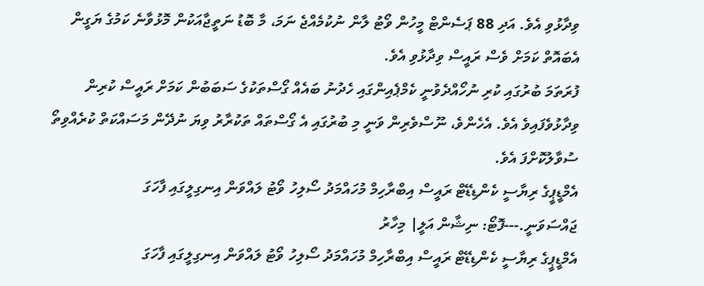ވިދާޅުވި އެވެ. އަދި 88 ޕަސެންޓް މީހުން ވޯޓު ލާން ނުކުމެއްޖެ ނަމަ، މާ ބޮޑު ނަތީޖާއަކުން މޮޅުވާނެ ކަމުގެ ޔަގީން އެބައޮތް ކަމަށް ވެސް ރައީސް ވިދާޅުވި އެވެ.
ފުރަތަމަ ބުރުގައި ކުރި ނުހޯއްދެވުނީ ކެމްޕެއިންގައި ހެދުނު ބައެއް ގޯސްތަކުގެ ސަބަބުން ކަމަށް ރައީސް ކުރިން ވިދާޅުވެފައިވެ އެވެ. އެހެންވެ، ނޫސްވެރިން ވަނީ މި ބުރުގައި އެ ގޯސްތައް ތަކުރާރު ވިޔަ ނުދޭން މަސައްކަތް ކުރެއްވިތޯ ސުވާލުކޮށްފަ އެވެ.
އެމްޑީޕީގެ ރިޔާސީ ކެންޑިޑޭޓް ރައީސް އިބްރާހިމް މުހައްމަދު ސޯލިހު ވޯޓު ލައްވަން އިނގިލީގައި ފާހަގަ ޖައްސަވަނީ.---ފޮޓޯ: ނިޝާން އަލީ| މިހާރު
އެމްޑީޕީގެ ރިޔާސީ ކެންޑިޑޭޓް ރައީސް އިބްރާހިމް މުހައްމަދު ސޯލިހު ވޯޓު ލައްވަން އިނގިލީގައި ފާހަގަ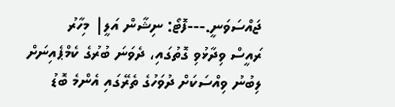ޖައްސަވަނީ.---ފޮޓޯ: ނިޝާން އަލީ| މިހާރު
ރައީސް ވިދާޅުވި ގޮތުގައި، ދެވަނަ ބުރުގެ ކެމްޕެއިނަށް ލިބުނު ވިއްސަކަށް ދުވަހުގެ ތެރޭގައި އެންމެ ބޮޑު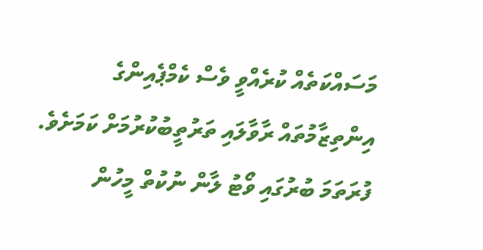މަސައްކަތެއް ކުރެއްވީ ވެސް ކެމްޕެއިންގެ އިންތިޒާމުތައް ރާވާލައި ތަރުތީބުކުރުމަށް ކަމަށެވެ.
ފުރަތަމަ ބުރުގައި ވޯޓު ލާން ނުކުތް މީހުން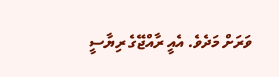ވަރަށް މަދެވެ. އެއީ ރާއްޖޭގެ ރިޔާސީ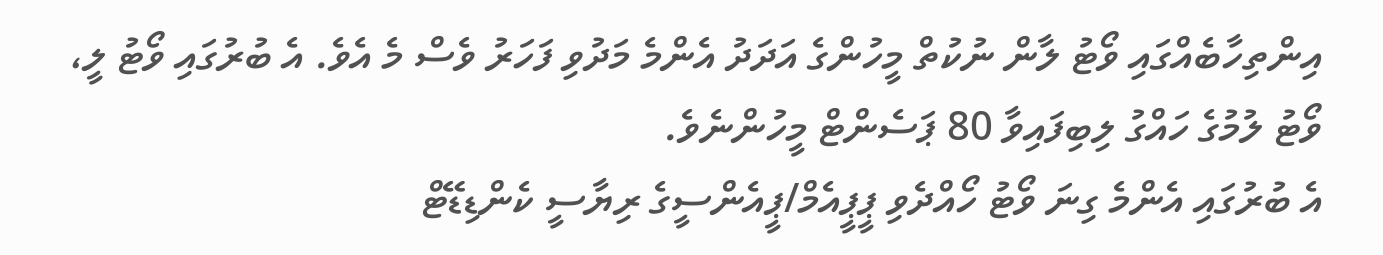އިންތިހާބެއްގައި ވޯޓު ލާން ނުކުތް މީހުންގެ އަދަދު އެންމެ މަދުވި ފަހަރު ވެސް މެ އެވެ. އެ ބުރުގައި ވޯޓު ލީ، ވޯޓު ލުމުގެ ހައްގު ލިބިފައިވާ 80 ޕަސެންޓް މީހުންނެވެ.
އެ ބުރުގައި އެންމެ ގިނަ ވޯޓު ހޯއްދެވި ޕީޕީއެމް/ޕީއެންސީގެ ރިޔާސީ ކެންޑިޑޭޓް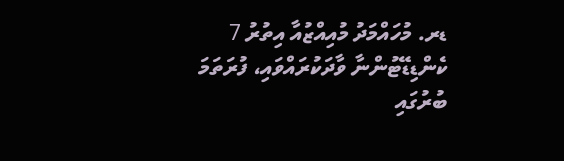ޑރ. މުހައްމަދު މުއިއްޒުއާ އިތުރު 7 ކެންޑިޑޭޓުންނާ ވާދަކުރައްވައި، ފުރަތަމަ ބުރުގައި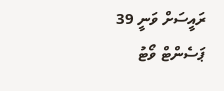ރައީސަށް ވަނީ 39 ޕަސެންޓް ވޯޓު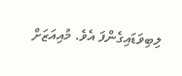ލިބިވަޑައިގެންފަ އެވެ. މުއިއަޒަށް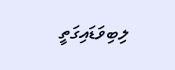ލިބިވަޑައިގަތީ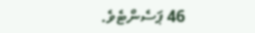46 ޕަސެންޓެވެ.